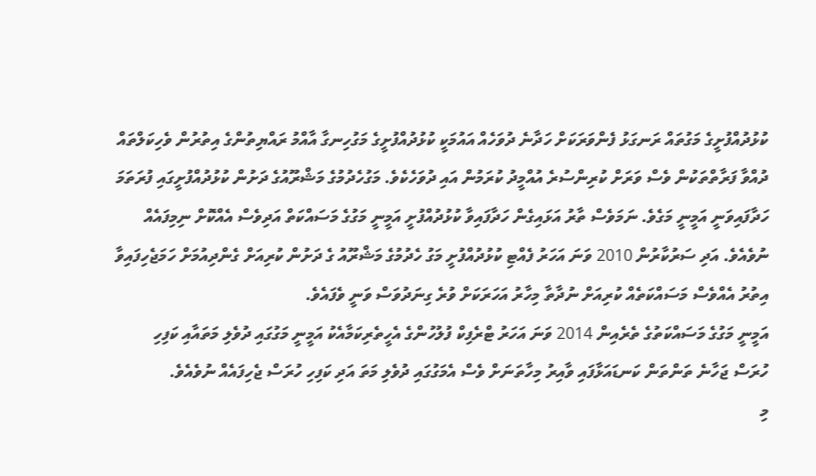ކުޅުދުއްފުށީގެ މަގުތައް ރަނގަޅު ފެންވަރަކަށް ހަދާނެ ދުވަހެއް އައުމަކީ ކުޅުދުއްފުށީގެ މަގުހިނގާ އާއްމު ރައްޔިތުންގެ އިތުރުން ވެހިކަލްތައް ދުއްވާ ފަރާތްތަކުން ވެސް ވަރަށް ކުރިންސުރެ އުއްމީދު ކުރަމުން އައި ދުވަހެކެވެ. މަގުހެދުމުގެ މަޝްރޫއުގެ ދަށުން ކުޅުދުއްފުށީގައި ފުރަތަމަ ހަދާފައިވަނީ އަމީނީ މަގެވެ. ނަމަވެސް ތާރު އަޅައިގެން ހަދާފައިވާ ކުޅުދުއްފުށީ އަމީނީ މަގުގެ މަސައްކަތް އަދިވެސް އެއްކޮށް ނިމިފައެއް ނުވެއެވެ. އަދި ސަރުކާރުން 2010 ވަނަ އަހަރު ފެއްޓި ކުޅުދުއްފުށީ މަގު ހެދުމުގެ މަޝްރޫއު ގެ ދަށުން ކުރިއަށް ގެންދިއުމަށް ހަމަޖެހިފައިވާ އިތުރު އެއްވެސް މަސައްކަތެއް ކުރިއަށް ނުދާތާ މިހާރު އަހަރަކަށް ވުރެ ގިނަދުވަސް ވަނީ ވެފައެވެ.
އަމީނީ މަގުގެ މަސައްކަތުގެ ތެރެއިން 2014 ވަނަ އަހަރު ޓްރެފިކް ފުލުހުންގެ އެހީތެރިކަމާއެކު އަމީނީ މަގުގައި ދުވެލި މަތައާއި ކަފިހި ހުރަސް ޖަހާނެ ތަންތަން ކަނޑައަޅާފައި ވާއިރު މިހާތަނަށް ވެސް އެމަގުގައި ދުވެލި މަތަ އަދި ކަފިހި ހުރަސް ޖެހިފައެއް ނުވެއެވެ.
މި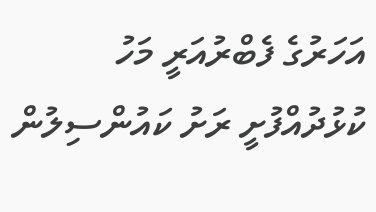އަހަރުގެ ފެބްރުއަރީ މަހު ކުޅުދުއްފުށީ ރަށު ކައުންސިލުން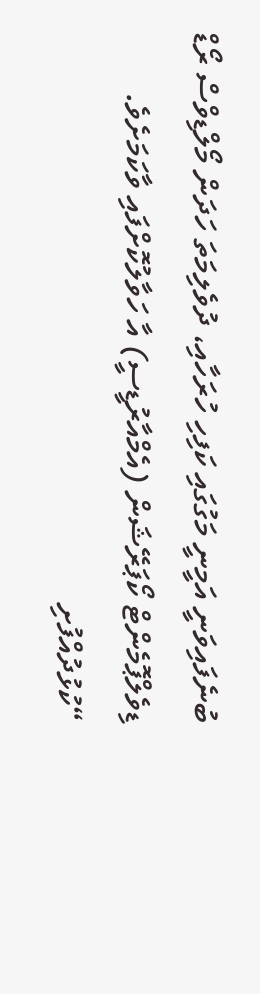ބުނެފައިވަނީ އަމީނީ މަގުގައި ކަފިހި ހުރަހާއި، ދުވެލިމަތަ ހަދަން މޯލްޑިވްސް ރޯޑް ޑިވެލްޕޮމެންޓް ކޯޕަރޭޝަން (އެމްއާރުޑީސީ) އާ ހަވާލުކޮށްފައި ވާކަމަށެވެ.
“ކުޅުދުއްފުށި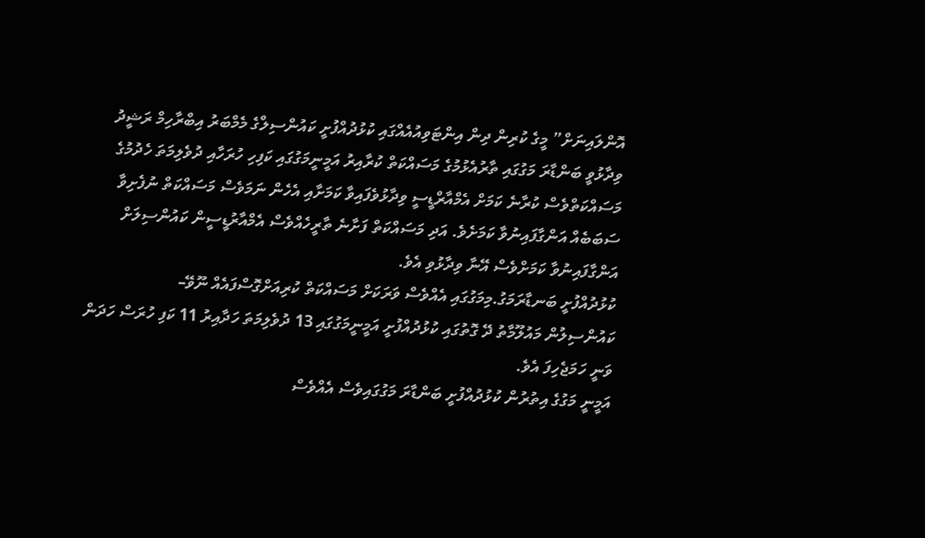އޮންލައިނަށް” މީގެ ކުރިން ދިން އިންޓަވިއުއެއްގައި ކުޅުދުއްފުށީ ކައުންސިލްގެ މެމްބަރު އިބްރާހިމް ރަޝީދު ވިދާޅުވީ ބަންޑާރަ މަގުގައި ތާރުއެޅުމުގެ މަސައްކަތް ކުރާއިރު އަމީނީމަގުގައި ކަފިހި ހުރަހާއި ދުވެލިމަތަ ހެދުމުގެ މަސައްކަތްވެސް ކުރާނެ ކަމަށް އެމްއާރްޑީސީ ވިދާޅުވެފައިވާ ކަމަށާއި އެހެން ނަމަވެސް މަސައްކަތް ނުފެށިވާ ސަބަބެއް އަންގާފައިނުވާ ކަމަށެވެ. އަދި މަސައްކަތް ފަށާނެ ތާރީހެއްވެސް އެމްއާރުޑީސީން ކައުންސިލަށް އަންގާފައިނުވާ ކަމަށްވެސް އޭނާ ވިދާޅުވި އެވެ.
ކުޅުދުއްފުށީ ބަނޑާރަމަގު.މިމަގުގައި އެއްވެސް ވަރަކަށް މަސައްކަތް ކުރިއަށްގޮސްފައެއް ނޫވޭ–
ކައުންސިލުން މައުލޫމާތު ދޭ ގޮތުގައި ކުޅުދުއްފުށީ އަމީނީމަގުގައި 13 ދުވެލިމަތަ ހަދާއިރު 11 ކަފި ހުރަސް ހަދަން ވަނީ ހަމަޖެހިފަ އެވެ.
އަމީނީ މަގުގެ އިތުރުން ކުޅުދުއްފުށީ ބަންޑާރަ މަގުގައިވެސް އެއްވެސް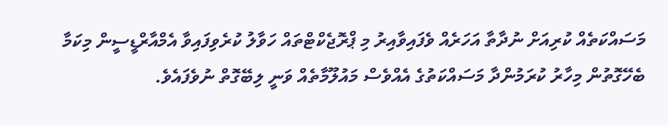މަސައްކަތެއް ކުރިއަށް ނުދާތާ އަހަރެއް ވެފައިވާއިރު މި ޕްރޮޖެކްޓްތައް ހަވާލު ކުރެވިފައިވާ އެމްއާރްޑީސީން މިކަމާ ބެހޭގޮތުން މިހާރު ކުރަމުންދާ މަސައްކަތުގެ އެއްވެސް މައުލޫމާތެއް ވަނީ ލިބޭގޮތް ނުވެފައެވެ.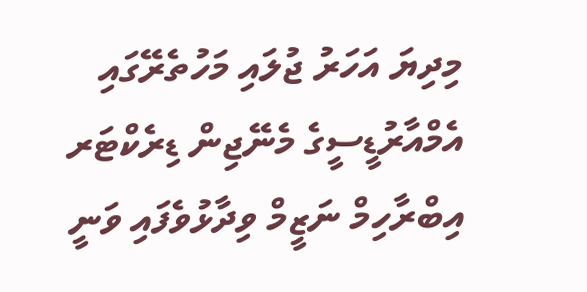މިދިޔަ އަހަރު ޖުލައި މަހުތެރޭގައި އެމްއާރުޑީސީގެ މެނޭޖިން ޑިރެކްޓަރ އިބްރާހިމް ނަޒީމް ވިދާޅުވެފައި ވަނީ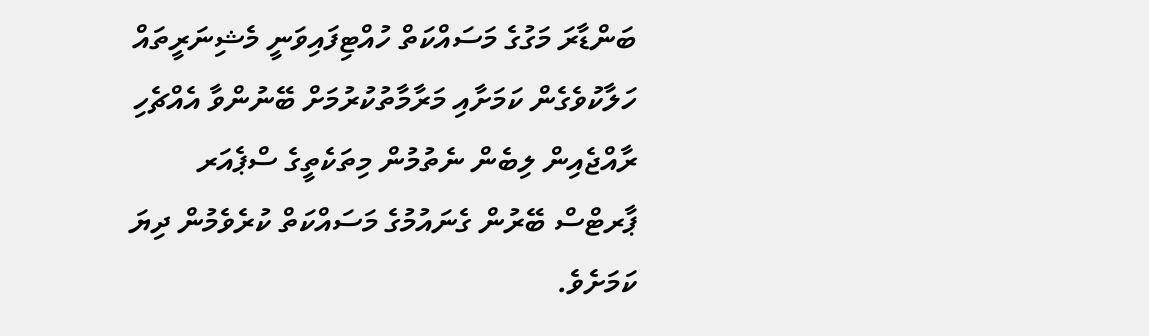ބަންޑާރަ މަގުގެ މަސައްކަތް ހުއްޓިފައިވަނީ މެޝިނަރީތައް ހަލާކުވެގެން ކަމަށާއި މަރާމާތުކުރުމަށް ބޭނުންވާ އެއްޗެހި ރާއްޖެއިން ލިބެން ނެތުމުން މިތަކެތީގެ ސްޕެއަރ ޕާރޓްސް ބޭރުން ގެނައުމުގެ މަސައްކަތް ކުރެވެމުން ދިޔަ ކަމަށެވެ.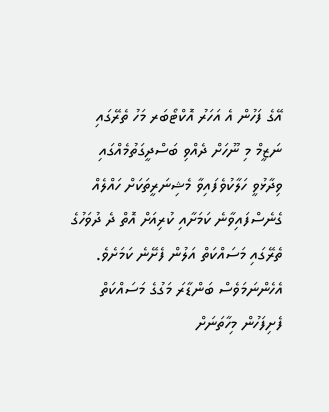އޭގެ ފަހުން އެ އަހަރު އޮކްޓޯބަރ މަހު ތެރޭގައި ނަޒީމް މި ނޫހަށް ދެއްވި ބަސްދީގަތުމެއްގައި ވިދާޅުވީ ހަލާކުވެފައިވާ މެޝިނަރީތަކަށް ހައްލެއް ގެނެސްފައިވާނެ ކަމަށާއި ކުރިއަށް އޮތް ދެ ދުވަހުގެ ތެރޭގައި މަސައްކަތް އަލުން ފެށޭނެ ކަމަށެވެ.
އެހެންނަމަވެސް ބަންޑާރަ މަގުގެ މަސައްކަތް ފެށިފަހުން މިހާތަނަށް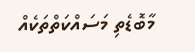މާބޮޑެތި މަސައްކަތްތަކެއް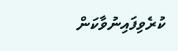ކުރެވިފައިނުވާކަން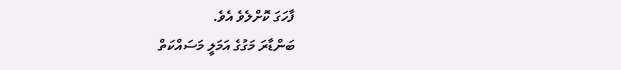ފާހަގަ ކޮށްލެވެ އެވެ.
ބަންޑާރަ މަގުގެ އަމަލީ މަސައްކަތް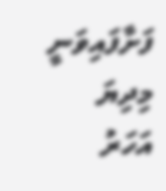ފަށާފައިވަނީ މިދިޔަ އަހަރު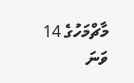މާޗްމަހުގެ 14 ވަނަ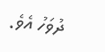ދުވަހު އެވެ.